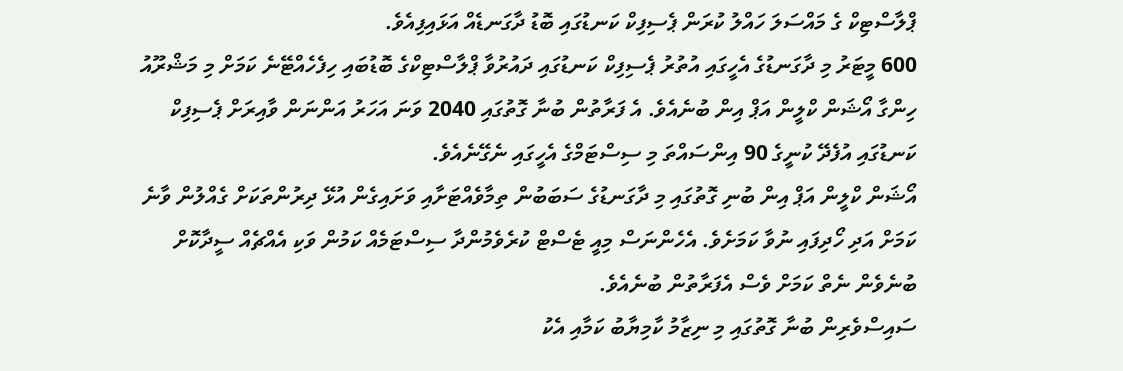ޕްލާސްޓިކް ގެ މައްސަލަ ހައްލު ކުރަން ޕެސިފިކް ކަނޑުގައި ބޮޑު ދާގަނޑެއް އަޅައިފިއެވެ.
600 މީޓަރު މި ދާގަނޑުގެ އެހީގައި އުތުރު ޕެސިފިކް ކަނޑުގައި ދައުރުވާ ޕްލާސްޓިކްގެ ބޮޑުބައި ހިފެހެއްޓޭނެ ކަމަށް މި މަޝްރޫއު ހިންގާ އޯޝަން ކްލީން އަޕް އިން ބުނެއެވެ. އެ ފަރާތުން ބުނާ ގޮތުގައި 2040 ވަނަ އަހަރު އަންނަން ވާއިރަށް ޕެސިފިކް ކަނޑުގައި އުފެދޭ ކުނީގެ 90 އިންސައްތަ މި ސިސްޓަމްގެ އެހީގައި ނެގޭނެއެވެ.
އޯޝަން ކްލީން އަޕް އިން ބުނި ގޮތުގައި މި ދާގަނޑުގެ ސަބަބުން ތިމާވެއްޓަށާއި ވަށައިގެން އުޅޭ ދިރުންތަކަށް ގެއްލުން ވާނެ ކަމަށް އަދި ހޯދިފައި ނުވާ ކަމަށެވެ. އެހެންނަސް މިއީ ޓެސްޓް ކުރެވެމުންދާ ސިސްޓަމެއް ކަމުން ވަކި އެއްޗެއް ސީދާކޮށް ބުނެވެން ނެތް ކަމަށް ވެސް އެފަރާތުން ބުނެއެވެ.
ސައިސްވެރިން ބުނާ ގޮތުގައި މި ނިޒާމު ކާމިޔާބު ކަމާއި އެކު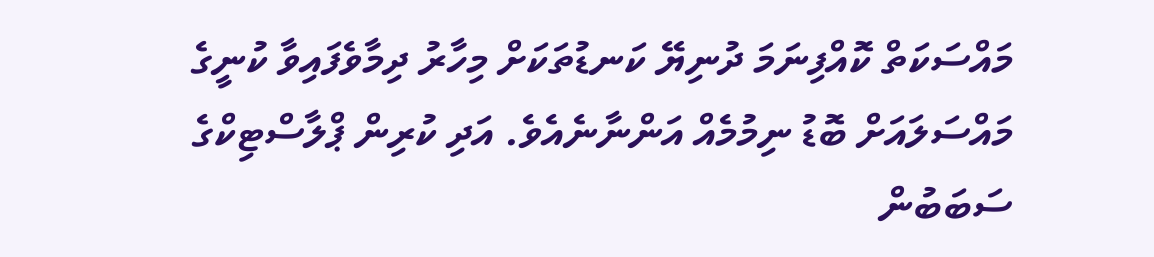މައްސަކަތް ކޮއްފިނަމަ ދުނިޔޭ ކަނޑުތަކަށް މިހާރު ދިމާވެފައިވާ ކުނީގެ މައްސަލައަށް ބޮޑު ނިމުމެއް އަންނާނެއެވެ. އަދި ކުރިން ޕްލާސްޓިކްގެ ސަބަބުން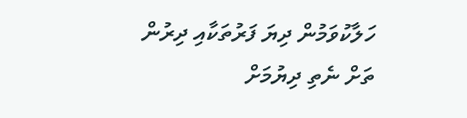ހަލާކުވަމުން ދިޔަ ފަރުތަކާއި ދިރުން ތަށް ނެތި ދިޔުމަށް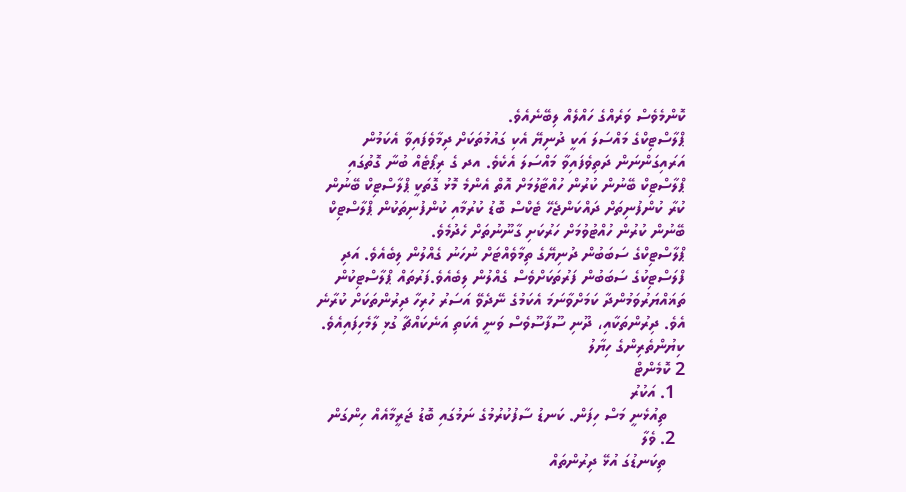ކޮންމެވެސް ވަރެއްގެ ހައްލެއް ލިބޭނެއެވެ.
ޕްލާސްޓިކްގެ މައްސަލަ އަކީ ދުނިޔޭ އެކި ގައުމުތަކަށް ދިމާވެފައިވާ އެކަމުން އަރައިގަންނަން ދަތިވެފައިވާ މައްސަލަ އެކެވެ. އދ ގެ ރިޕޯޓެއް ބުނާ ގޮތުގައި ޕްލާސްޓިކް ބޭނުން ކުރުން ހުއްޓާލުމަށް އޮތް އެންމެ މޮޅު ގޮތަކީ ޕްލާސްޓިކް ބޭނުން ކުރާ ކުންފުނިތަށް ދައްކަންޖެހޭ ޓެކްސް ބޮޑު ކުރުމާއި ކުންފުނިތަކުން ޕްލާސްޓިކް ބޭނުން ކުރުން ހުއްޓުވުމަށް ހަރުކަށި ގާނޫނުތަށް ހެދުމެވެ.
ޕްލާސްޓިކްގެ ސަބަބުން ދުނިޔޭގެ ތިމާވެއްޓަށް ނުހަނު ގެއްލުން ލިބެއެވެ. އަދި ފްލަސްޓިކުގެ ސަބަބުން ފަރުތަކަށްވެސް ގެއްލުން ލިބެއެވެ.ފަރުތައް ޕްލާސްޓިކުން ތަޣައްޔަރުވަމުންދާ ކަމަށްވާނަމަ އެކަމުގެ ނޭދެވޭ އަސަރު ހުރިހާ ދިރުންތަކަށް ކުރާނެ އެވެ. ދިރުންތަކާއި، ދޫނި ސޫފާސޫވެސް ވަނީ އެކަތި އަނެކައްޗާ ގުޅި ލާމެހިފައިއެވެ.
ކިޔުންތެރިންގެ ހިޔާލު
2 ކޮމެންޓް
  1. އަކުރު
    ތިއުޅެނީ މަސް ހިފަން. ކަނޑު ސާފުކުރުމުގެ ނަމުގައި ބޮޑު ޖަރީމާއެއް ހިންގަން
  2. ވެލާ
    ތިކަނޑުގަ އުޅޭ ދިރުންތައް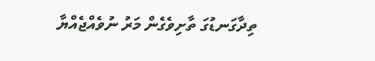ތިދާގަނޑުގަ ތާށިވެގެން މަރު ނުވެއްޖެއްޔާ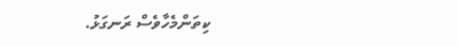ކިތަންމެހާވެސް ރަނގަޅު.